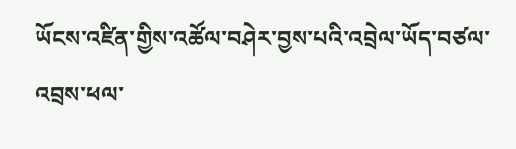ཡོངས་འཛིན་གྱིས་འཚོལ་བཤེར་བྱས་པའི་འབྲེལ་ཡོད་བཙལ་འབྲས་ཕལ་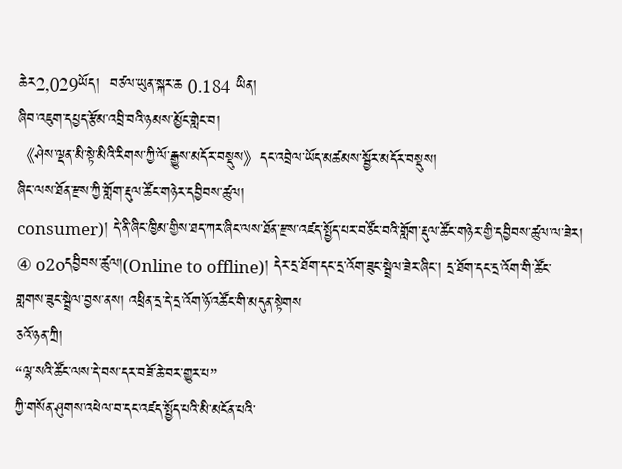ཆེར2,029ཡོད།  བཙལ་ཡུན་སྐར་ཆ 0.184 ཡིན།
ཞིབ་འཇུག་དཔྱད་རྩོམ་འབྲི་བའི་ཉམས་མྱོང་གླེང་བ།
《ཤེས་ལྡན་མི་སྟེ་མིའི་རིགས་ཀྱི་ལོ་རྒྱུས་མདོར་བསྡུས》དང་འབྲེལ་ཡོད་མཚམས་སྦྱོར་མདོར་བསྡུས།
ཞིང་ལས་ཐོན་རྫས་ཀྱི་གློག་རྡུལ་ཚོང་གཉེར་དབྱིབས་ཚུལ།
consumer)། དེ་ནི་ཞིང་ཁྱིམ་གྱིས་ཐད་ཀར་ཞིང་ལས་ཐོན་རྫས་འཛད་སྤྱོད་པར་བཙོང་བའི་གློག་རྡུལ་ཚོང་གཉེར་གྱི་དབྱིབས་ཚུལ་ལ་ཟེར། ④ o2oདབྱིབས་ཚུལ།(Online to offline)། དེར་དྲ་ཐོག་དང་དྲ་འོག་ཟུང་སྦྲེལ་ཟེར་ཞིང་། དྲ་ཐོག་དང་དྲ་འོག་གི་ཚོང་གླགས་ཟུང་སྦྲེལ་བྱས་ནས། འཕྲིན་དྲ་དེ་དྲ་འོག་ཉོ་འཚོང་གི་མདུན་སྟེགས
ཅའོ་ཉན་ཀྲི།
“ལྷ་སའི་ཚོང་ལས་དེ་བས་དར་བཟོ་ཆེ་བར་གྱུར་པ”
ཀྱི་གསོན་ཤུགས་འཕེལ་བ་དང་འཛད་སྤྱོད་པའི་མི་མངོན་པའི་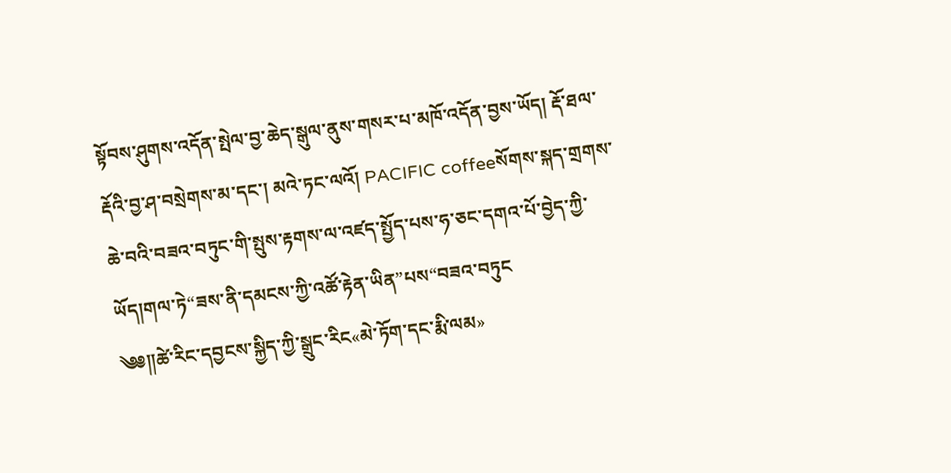སྟོབས་ཤུགས་འདོན་སྤེལ་བྱ་ཆེད་སྒུལ་ནུས་གསར་པ་མཁོ་འདོན་བྱས་ཡོད། རྡོ་ཐལ་རྡོའི་བྱ་ཤ་བསྲེགས་མ་དང་། མའེ་ཏང་ལའོ། PACIFIC coffeeསོགས་སྐད་གྲགས་ཆེ་བའི་བཟའ་བཏུང་གི་སྤུས་རྟགས་ལ་འཛད་སྤྱོད་པས་ཧ་ཅང་དགའ་པོ་བྱེད་ཀྱི་ཡོད།གལ་ཏེ“ཟས་ནི་དམངས་ཀྱི་འཚོ་རྟེན་ཡིན”པས“བཟའ་བཏུང
༄༅༎ཚེ་རིང་དབྱངས་སྐྱིད་ཀྱི་སྒྲུང་རིང«མེ་ཏོག་དང་རྨི་ལམ»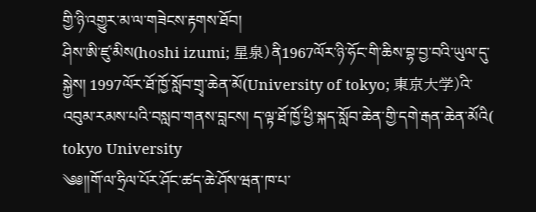གྱི་ཉི་འགྱུར་མ་ལ་གཟེངས་རྟགས་ཐོབ།
ཤིས་ཨི་ཛུ་མིས(hoshi izumi; 星泉)ནི1967ལོར་ཉི་ཧོང་གི་ཆིས་བྷ་བྱ་བའི་ཡུལ་དུ་སྐྱེས། 1997ལོར་ཐོ་ཁྱོ་སློབ་གྲྭ་ཆེན་མོ(University of tokyo; 東京大学)འི་འབུམ་རམས་པའི་བསླབ་གནས་བླངས། ད་ལྟ་ཐོ་ཁྱོ་ཕྱི་སྐད་སློབ་ཆེན་གྱི་དགེ་རྒན་ཆེན་མོའི( tokyo University
༄༅།།གོ་ལ་ཧྲིལ་པོར་ཤོང་ཚད་ཆེ་ཤོས་ཝན་ཁ་པ་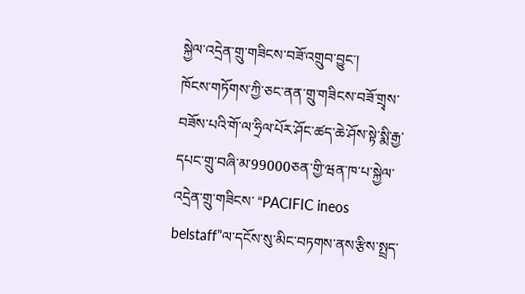སྐྱེལ་འདྲེན་གྲུ་གཟིངས་བཟོ་འགྲུབ་བྱུང་།
ཁོངས་གཏོགས་ཀྱི་ཅང་ནན་གྲུ་གཟིངས་བཟོ་གྲྭས་བཟོས་པའི་གོ་ལ་ཧྲིལ་པོར་ཤོང་ཚད་ཆེ་ཤོས་སྟེ་སྨི་རྒྱ་དཔང་གྲུ་བཞི་མ་99000ཅན་གྱི་ཝན་ཁ་པ་སྐྱེལ་འདྲེན་གྲུ་གཟིངས་ “PACIFIC ineos belstaff”ལ་དངོས་སུ་མིང་བཏགས་ནས་རྩིས་སྤྲད་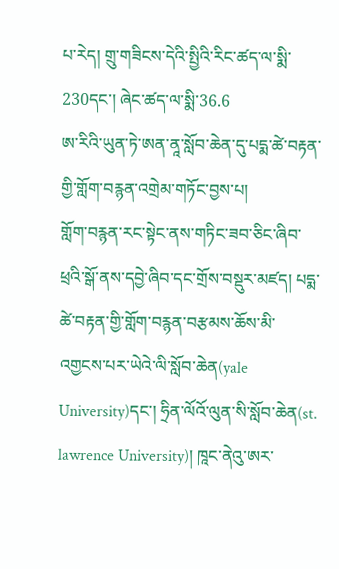པ་རེད། གྲུ་གཟིངས་དེའི་སྤྱིའི་རིང་ཚད་ལ་སྨི་230དང་། ཞེང་ཚད་ལ་སྨི་36.6
ཨ་རིའི་ཡུན་ཏེ་ཨན་ནཱ་སློབ་ཆེན་དུ་པདྨ་ཚེ་བརྟན་གྱི་གློག་བརྙན་འགྲེམ་གཏོང་བྱས་པ།
གློག་བརྙན་རང་སྟེང་ནས་གཏིང་ཟབ་ཅིང་ཞིབ་ཕྲའི་སྒོ་ནས་དབྱེ་ཞིབ་དང་གྲོས་བསྡུར་མཛད། པདྨ་ཚེ་བརྟན་གྱི་གློག་བརྙན་བརྩམས་ཆོས་མི་འགྱངས་པར་ཡེའེ་ལི་སློབ་ཆེན(yale University)དང་། ཧྲིན་ལོའོ་ལུན་སི་སློབ་ཆེན(st. lawrence University)། ཁཱང་ནེའུ་ཨར་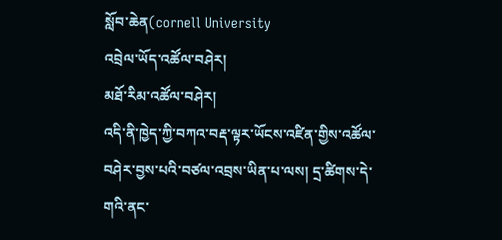སློབ་ཆེན(cornell University
འབྲེལ་ཡོད་འཚོལ་བཤེར།
མཐོ་རིམ་འཚོལ་བཤེར།
འདི་ནི་ཁྱེད་ཀྱི་བཀའ་བརྡ་ལྟར་ཡོངས་འཛིན་གྱིས་འཚོལ་བཤེར་བྱས་པའི་བཙལ་འབྲས་ཡིན་པ་ལས། དྲ་ཚིགས་དེ་གའི་ནང་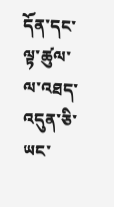དོན་དང་ལྟ་ཚུལ་ལ་འཐད་འདུན་ཅི་ཡང་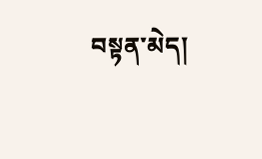བསྟན་མེད།